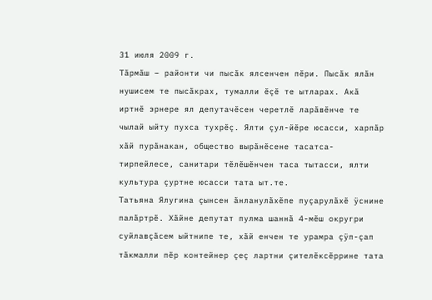31 июля 2009 г.
Тăрмăш – районти чи пысăк ялсенчен пĕри. Пысăк ялăн нушисем те пысăкрах, тумалли ĕçĕ те ытларах. Акă иртнĕ эрнере ял депутачĕсен черетлĕ ларăвĕнче те чылай ыйту пухса тухрĕç. Ялти çул-йĕре юсасси, харпăр хăй пурăнакан, общество вырăнĕсене тасатса-тирпейлесе, санитари тĕлĕшĕнчен таса тытасси, ялти культура çуртне юсасси тата ыт.те.
Татьяна Ялугина çынсен ăнланулăхĕпе пуçарулăхĕ ÿснине палăртрĕ. Хăйне депутат пулма шаннă 4-мĕш округри суйлавçăсем ыйтнипе те, хăй енчен те урамра çÿп-çап тăкмалли пĕр контейнер çеç лартни çителĕксĕррине тата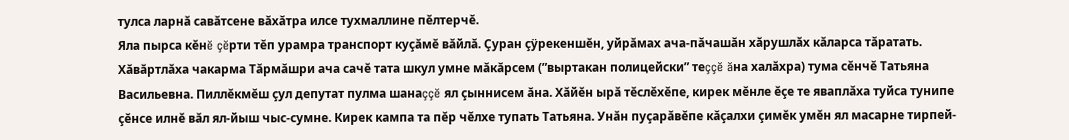тулса ларнă савăтсене вăхăтра илсе тухмаллине пĕлтерчĕ.
Яла пырса кĕнĕ çĕрти тĕп урамра транспорт куçăмĕ вăйлă. Çуран çÿрекеншĕн, уйрăмах ача-пăчашăн хăрушлăх кăларса тăратать. Хăвăртлăха чакарма Тăрмăшри ача сачĕ тата шкул умне мăкăрсем (”выртакан полицейски” теççĕ ăна халăхра) тума сĕнчĕ Татьяна Васильевна. Пиллĕкмĕш çул депутат пулма шанаççĕ ял çыннисем ăна. Хăйĕн ырă тĕслĕхĕпе, кирек мĕнле ĕçе те яваплăха туйса тунипе çĕнсе илнĕ вăл ял-йыш чыс-сумне. Кирек кампа та пĕр чĕлхе тупать Татьяна. Унăн пуçарăвĕпе кăçалхи çимĕк умĕн ял масарне тирпей-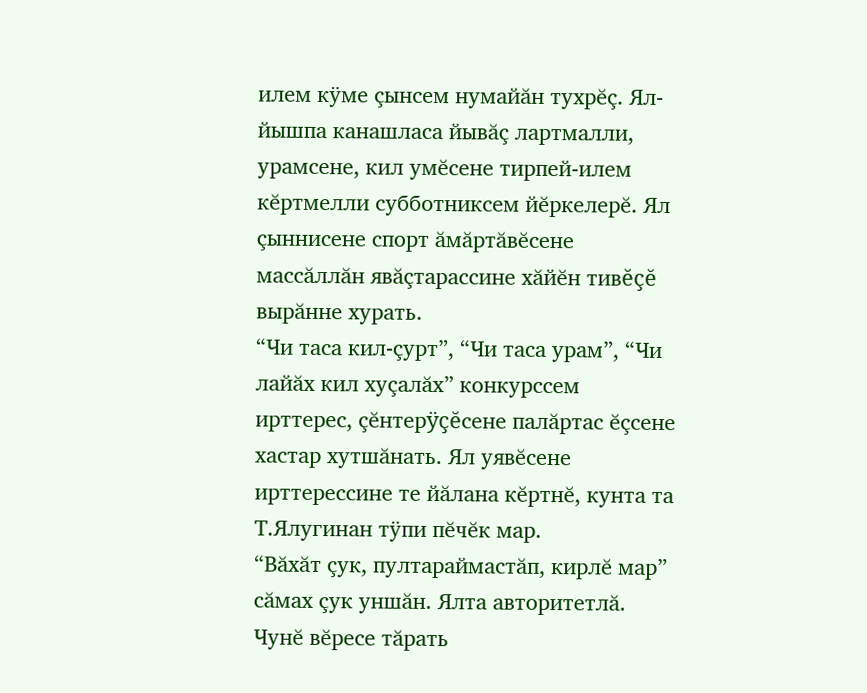илем кÿме çынсем нумайăн тухрĕç. Ял-йышпа канашласа йывăç лартмалли, урамсене, кил умĕсене тирпей-илем кĕртмелли субботниксем йĕркелерĕ. Ял çыннисене спорт ăмăртăвĕсене массăллăн явăçтарассине хăйĕн тивĕçĕ вырăнне хурать.
“Чи таса кил-çурт”, “Чи таса урам”, “Чи лайăх кил хуçалăх” конкурссем ирттерес, çĕнтерÿçĕсене палăртас ĕçсене хастар хутшăнать. Ял уявĕсене ирттерессине те йăлана кĕртнĕ, кунта та Т.Ялугинан тÿпи пĕчĕк мар.
“Вăхăт çук, пултараймастăп, кирлĕ мар” сăмах çук уншăн. Ялта авторитетлă. Чунĕ вĕресе тăрать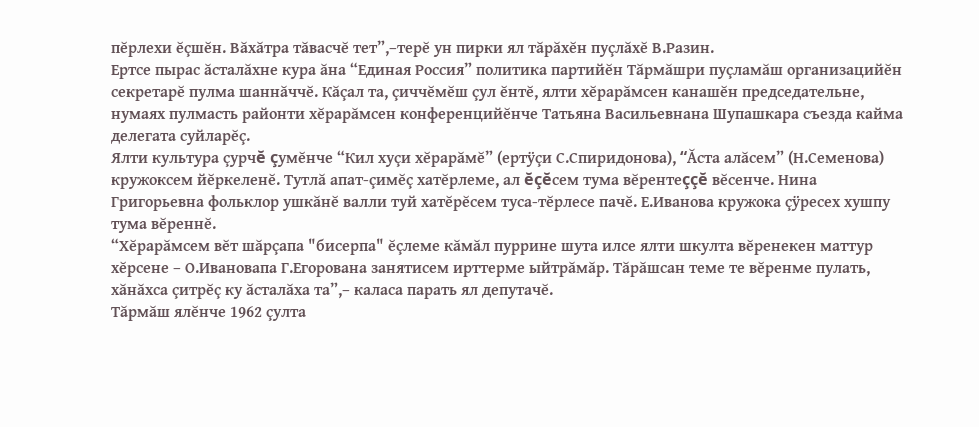пĕрлехи ĕçшĕн. Вăхăтра тăвасчĕ тет”,–терĕ ун пирки ял тăрăхĕн пуçлăхĕ В.Разин.
Ертсе пырас ăсталăхне кура ăна “Единая Россия” политика партийĕн Тăрмăшри пуçламăш организацийĕн секретарĕ пулма шаннăччĕ. Кăçал та, çиччĕмĕш çул ĕнтĕ, ялти хĕрарăмсен канашĕн председательне, нумаях пулмасть районти хĕрарăмсен конференцийĕнче Татьяна Васильевнана Шупашкара съезда кайма делегата суйларĕç.
Ялти культура çурчĕ çумĕнче “Кил хуçи хĕрарăмĕ” (ертÿçи С.Спиридонова), “Ăста алăсем” (Н.Семенова) кружоксем йĕркеленĕ. Тутлă апат-çимĕç хатĕрлеме, ал ĕçĕсем тума вĕрентеççĕ вĕсенче. Нина Григорьевна фольклор ушкăнĕ валли туй хатĕрĕсем туса-тĕрлесе пачĕ. Е.Иванова кружока çÿресех хушпу тума вĕреннĕ.
“Хĕрарăмсем вĕт шăрçапа "бисерпа" ĕçлеме кăмăл пуррине шута илсе ялти шкулта вĕренекен маттур хĕрсене – О.Ивановапа Г.Егорована занятисем ирттерме ыйтрăмăр. Тăрăшсан теме те вĕренме пулать, хăнăхса çитрĕç ку ăсталăха та”,– каласа парать ял депутачĕ.
Тăрмăш ялĕнче 1962 çулта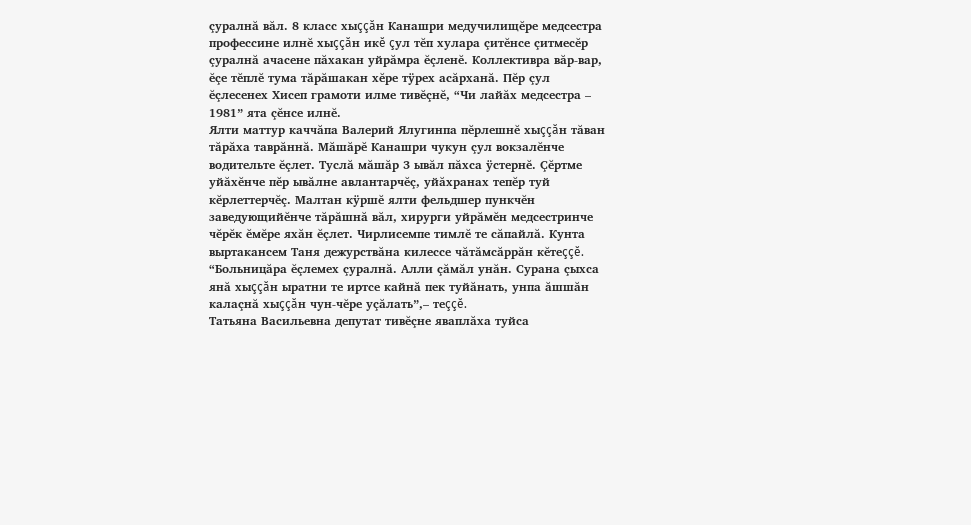çуралнă вăл. 8 класс хыççăн Канашри медучилищĕре медсестра профессине илнĕ хыççăн икĕ çул тĕп хулара çитĕнсе çитмесĕр çуралнă ачасене пăхакан уйрăмра ĕçленĕ. Коллективра вăр-вар, ĕçе тĕплĕ тума тăрăшакан хĕре тÿрех асăрханă. Пĕр çул ĕçлесенех Хисеп грамоти илме тивĕçнĕ, “Чи лайăх медсестра – 1981” ята çĕнсе илнĕ.
Ялти маттур каччăпа Валерий Ялугинпа пĕрлешнĕ хыççăн тăван тăрăха таврăннă. Мăшăрĕ Канашри чукун çул вокзалĕнче водительте ĕçлет. Туслă мăшăр 3 ывăл пăхса ÿстернĕ. Çĕртме уйăхĕнче пĕр ывăлне авлантарчĕç, уйăхранах тепĕр туй кĕрлеттерчĕç. Малтан кÿршĕ ялти фельдшер пункчĕн заведующийĕнче тăрăшнă вăл, хирурги уйрăмĕн медсестринче чĕрĕк ĕмĕре яхăн ĕçлет. Чирлисемпе тимлĕ те сăпайлă. Кунта выртакансем Таня дежурствăна килессе чăтăмсăррăн кĕтеççĕ. “Больницăра ĕçлемех çуралнă. Алли çăмăл унăн. Сурана çыхса янă хыççăн ыратни те иртсе кайнă пек туйăнать, унпа ăшшăн калаçнă хыççăн чун-чĕре уçăлать”,– теççĕ.
Татьяна Васильевна депутат тивĕçне яваплăха туйса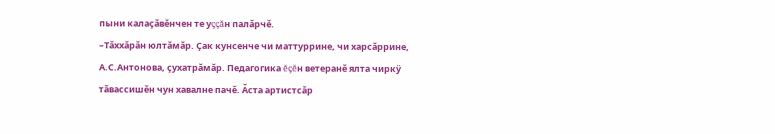пыни калаçăвĕнчен те уççăн палăрчĕ.
–Тăххăрăн юлтăмăр. Çак кунсенче чи маттуррине, чи харсăррине, А.С.Антонова, çухатрăмăр. Педагогика ĕçĕн ветеранĕ ялта чиркÿ тăвассишĕн чун хавалне пачĕ. Ăста артистсăр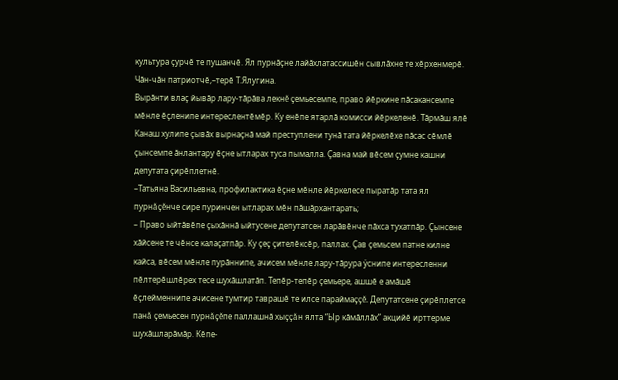культура çурчĕ те пушанчĕ. Ял пурнăçне лайăхлатассишĕн сывлăхне те хĕрхенмерĕ. Чăн-чăн патриотчĕ,–терĕ Т.Ялугина.
Вырăнти влаç йывăр лару-тăрăва лекнĕ çемьесемпе, право йĕркине пăсакансемпе мĕнле ĕçленипе интереслентĕмĕр. Ку енĕпе ятарлă комисси йĕркеленĕ. Тăрмăш ялĕ Канаш хулипе çывăх вырнаçнă май преступлени тунă тата йĕркелĕхе пăсас сĕмлĕ çынсемпе ăнлантару ĕçне ытларах туса пымалла. Çавна май вĕсем çумне кашни депутата çирĕплетнĕ.
–Татьяна Васильевна, профилактика ĕçне мĕнле йĕркелесе пыратăр тата ял пурнăçĕнче сире пуринчен ытларах мĕн пăшăрхантарать;
– Право ыйтăвĕпе çыхăннă ыйтусене депутатсен ларăвĕнче пăхса тухатпăр. Çынсене хăйсене те чĕнсе калаçатпăр. Ку çеç çителĕксĕр, паллах. Çав çемьсем патне килне кайса, вĕсем мĕнле пурăннипе, ачисем мĕнле лару-тăрура ÿснипе интересленни пĕлтерĕшлĕрех тесе шухăшлатăп. Тепĕр-тепĕр çемьере, ашшĕ е амăшĕ ĕçлейменнипе ачисене тумтир таврашĕ те илсе параймаççĕ. Депутатсене çирĕплетсе панă çемьесен пурнăçĕпе паллашнă хыççăн ялта “Ыр кăмăллăх” акцийĕ ирттерме шухăшларăмăр. Кĕпе-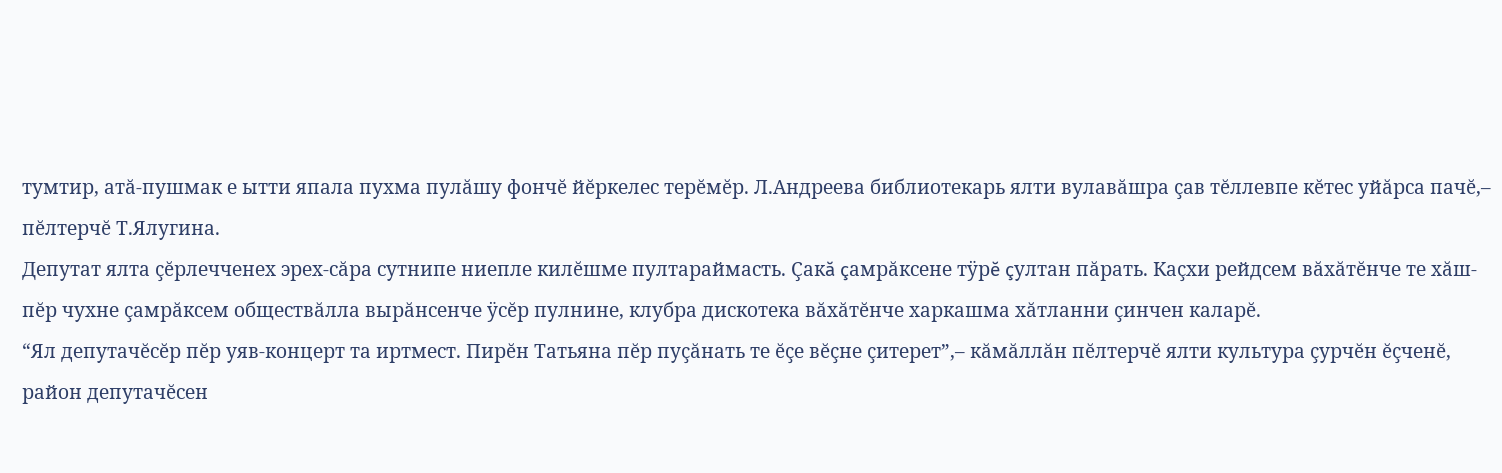тумтир, атă-пушмак е ытти япала пухма пулăшу фончĕ йĕркелес терĕмĕр. Л.Андреева библиотекарь ялти вулавăшра çав тĕллевпе кĕтес уйăрса пачĕ,– пĕлтерчĕ Т.Ялугина.
Депутат ялта çĕрлечченех эрех-сăра сутнипе ниепле килĕшме пултараймасть. Çакă çамрăксене тÿрĕ çултан пăрать. Каçхи рейдсем вăхăтĕнче те хăш-пĕр чухне çамрăксем обществăлла вырăнсенче ÿсĕр пулнине, клубра дискотека вăхăтĕнче харкашма хăтланни çинчен каларĕ.
“Ял депутачĕсĕр пĕр уяв-концерт та иртмест. Пирĕн Татьяна пĕр пуçăнать те ĕçе вĕçне çитерет”,– кăмăллăн пĕлтерчĕ ялти культура çурчĕн ĕçченĕ, район депутачĕсен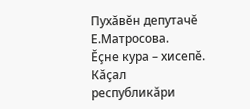Пухăвĕн депутачĕ Е.Матросова.
Ĕçне кура – хисепĕ. Кăçал республикăри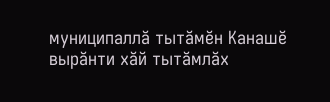муниципаллă тытăмĕн Канашĕ вырăнти хăй тытăмлăх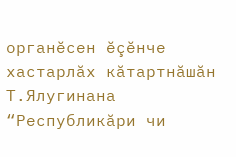органĕсен ĕçĕнче хастарлăх кăтартнăшăн Т.Ялугинана “Республикăри чи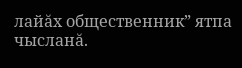лайăх общественник” ятпа чысланă.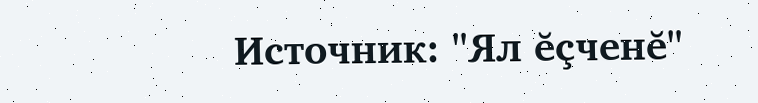Источник: "Ял ĕçченĕ"